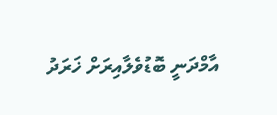އާމްދަނީ ބޮޑުވެލާއިރަށް ޚަރަދު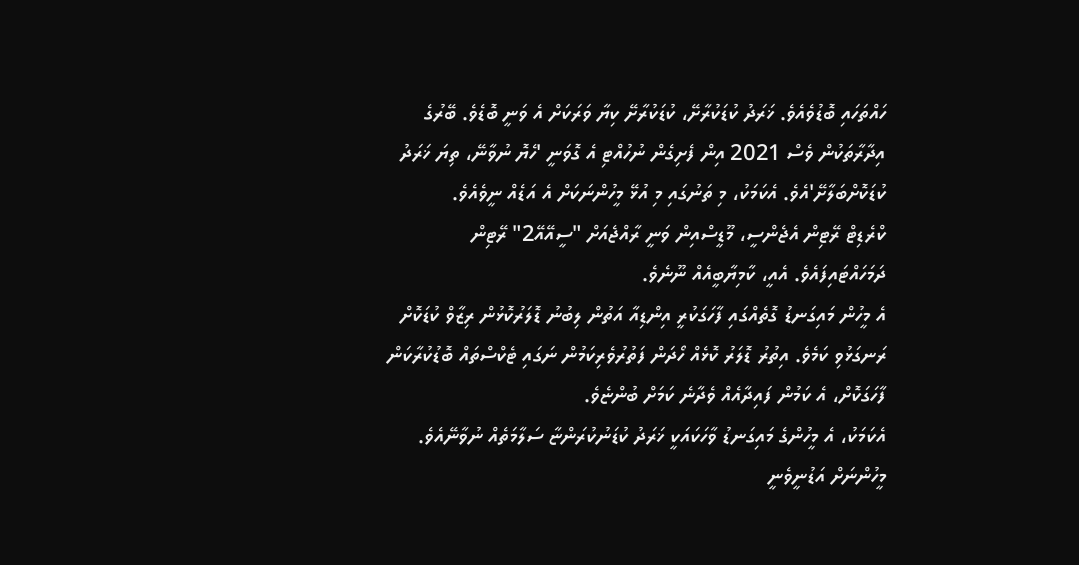ހައްތަހައި ބޮޑުވެއެވެ. ޚަރަދު ކުޑަކުރާށޭ، ކުޑަކުރާށޭ ކިޔާ ވަރަކަށް އެ ވަނީ ބޮޑެވެ. ބޭރުގެ އިދާރާތަކުން ވެސް 2021 އިން ފެށިގެން ނުހުއްޓި އެ ގޮވަނީ 'ހެޔޮ ނުވާނޭ، ތިޔަ ޚަރަދު ކުޑަކޮށްބަލާށޭ'އެވެ. އެކަމަކު، މި ތަނުގައި މި އުޅޭ މީހުންނަކަށް އެ އަޑެއް ނީވެއެވެ.
ކްރެޑިޓް ރޭޓިން އެޖެންސީ، މޫޑީސްއިން ވަނީ ރާއްޖެއަށް "ސީއޭއޭ2" ރޭޓިން ދަމަހައްޓައިފައެވެ. އެއީ، ކާމިޔާބީއެއް ނޫނެވެ.
އެ މީހުން މައިގަނޑު ގޮތެއްގައި ފާހަގަކުރީ އިންޑިއާ އަތުން ލިބުނު ޑޮލަރުކޮޅުން ރިޒާވް ކުޑަކޮށް ރަނގަޅުވި ކަމެވެ. އިތުރު ޑޮލަރު ކޮޅެއް ހޯދަން ފަތުރުވެރިކަމުން ނަގައި ޓެކްސްތައް ބޮޑުކުރާކަން ފާހަގަކޮށް، އެ ކަމުން ފައިދާއެއް ވެދާނެ ކަމަށް ބުންޏެވެ.
އެކަމަކު، އެ މީހުންގެ މައިގަނޑު ވާހަކައަކީ ޚަރަދު ކުޑަނުކުރަންޏާ ސަލާމަތެއް ނުވާނޭއެވެ.
މީހުންނަށް އަޑުނީވެނީ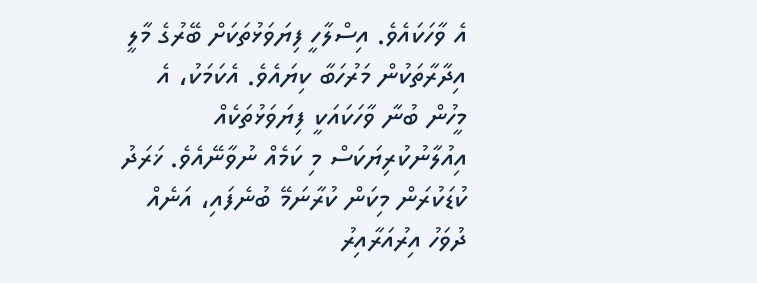އެ ވާހަކައެވެ. އިސްލާހީ ފިޔަވަޅުތަކަށް ބޭރުގެ މާލީ އިދާރާތަކުން މަރުހަބާ ކިޔައެވެ. އެކަމަކު، އެ މީހުން ބުނާ ވާހަކައަކީ ފިޔަވަޅުތަކެއް އިއުލާނުކުރިޔަކަސް މި ކަމެއް ނުވާނޭއެވެ. ޚަރަދު ކުޑަކުރަން މިކަން ކުރާނަމޭ ބުނެފައި، އަނެއް ދުވަހު އިރުއަރާއިރު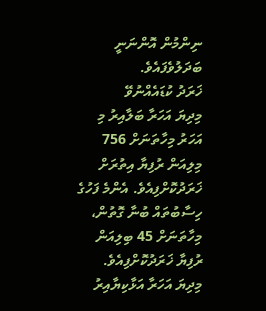ނިންމުން އޮންނަނީ ބަދަލުވެފައެވެ.
ޚަރަދު ކުޑައެއްނުވޭ
މިދިޔަ އަހަރާ ބަލާއިރު މި އަހަރު މިހާތަނަށް 756 މިލިއަން ރުފިޔާ އިތުރަށް ޚަރަދުކޮށްފިއެވެ. އެންމެ ފަހުގެ ހިސާބުތައް ބުނާ ގޮތުން، މިހާތަނަށް 45 ބިލިއަން ރުފިޔާ ޚަރަދުކޮށްފިއެވެ. މިދިޔަ އަހަރާ އަޅާކިޔާއިރު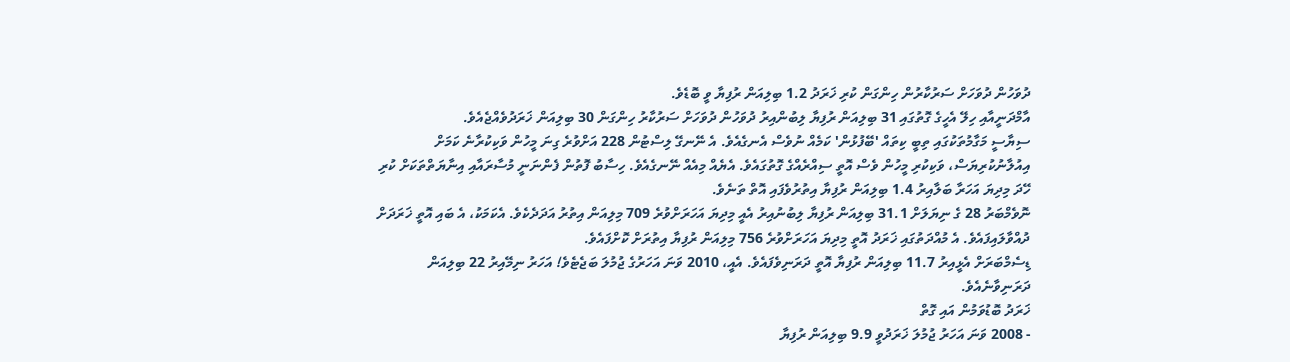ދުވަހުން ދުވަހަށް ސަރުކާރުން ހިންގަން ކުރި ޚަރަދު 1.2 ބިލިއަން ރުފިޔާ ވީ ބޮޑެވެ.
އާމްދަނީއާއި ހިލޭ އެހީގެ ގޮތުގައި 31 ބިލިއަން ރުފިޔާ ލިބުންއިރު ދުވަހުން ދުވަހަށް ސަރުކާރު ހިންގަން 30 ބިލިއަން ޚަރަދުވެއްޖެއެވެ.
ސިޔާސީ މަގާމުތަކުގައި ތިބީ ކިތައް 'ބޭފުޅުން' ކަމެއް ނުވެސް އެނގެއެވެ. އެ ނޭނގޭ ލިސްޓުން 228 އަށްވުރެ ގިނަ މީހުން ވަކިކުރާނެ ކަމަށް އިއުލާނުކުރިޔަސް، ވަކިކުރި މީހުން ވެސް އޮތީ ސިއްރެއްގެ ގޮތުގައެވެ. އެޔެއް މިއެއް ނޭނގެއެވެ. ހިސާބު ފޮތުން ފެންނަނީ މުސާރައާއި އިނާޔަތްތަކަށް ކުރި ހޭދަ މިދިޔަ އަހަރާ ބަލާއިރު 1.4 ބިލިއަން ރުފިޔާ އިތުރުވެފައި އޮތް ތަނެވެ.
ނޮވެމްބަރު 28 ގެ ނިޔަލަށް 31.1 ބިލިއަން ރުފިޔާ ލިބުނުއިރު އެއީ މިދިޔަ އަހަރަށްވުރެ 709 މިލިއަން އިތުރު އަދަދެކެވެ. އެކަމަކު، އެ ބައި އޮތީ ޚަރަދަށް ދުއްވާލައިފައެވެ. އެ މުއްދަތުގައި ޚަރަދު އޮތީ މިދިޔަ އަހަރަށްވުރެ 756 މިލިއަން ރުފިޔާ އިތުރަށް ކޮށްފައެވެ.
ޑިސެމްބަރަށް އެޅީއިރު 11.7 ބިލިއަން ރުފިޔާ އޮތީ ދަރަނިވެފައެވެ. އެއީ، 2010 ވަނަ އަހަރުގެ ޖުމުލަ ބަޖެޓެވެ! އަހަރު ނިމޭއިރު 22 ބިލިއަން ދަރަނިވާނެއެވެ.
ޚަރަދު ބޮޑުވަމުން އައި ގޮތް
- 2008 ވަނަ އަހަރު ޖުމުލަ ޚަރަދުވީ 9.9 ބިލިއަން ރުފިޔާ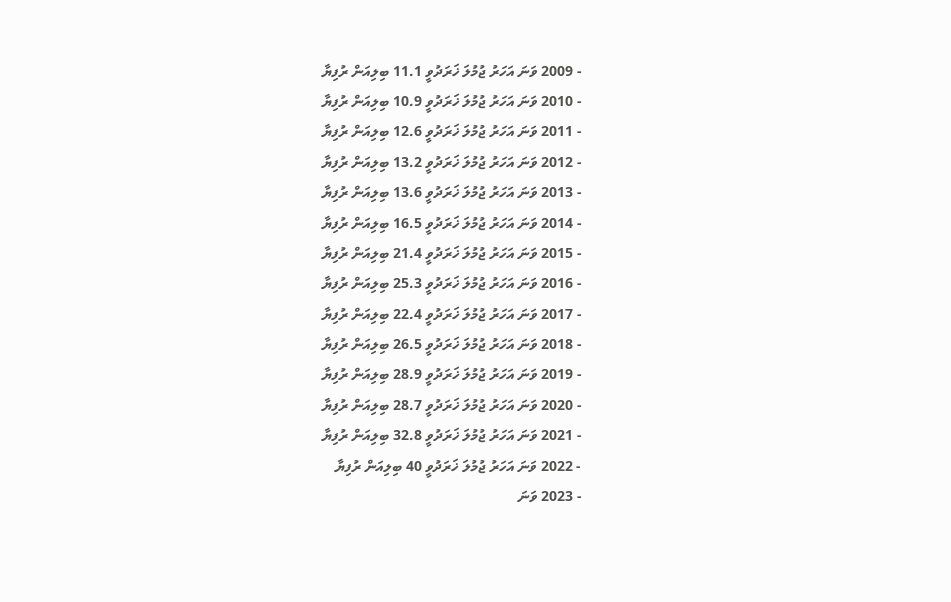- 2009 ވަނަ އަހަރު ޖުމުލަ ޚަރަދުވީ 11.1 ބިލިއަން ރުފިޔާ
- 2010 ވަނަ އަހަރު ޖުމުލަ ޚަރަދުވީ 10.9 ބިލިއަން ރުފިޔާ
- 2011 ވަނަ އަހަރު ޖުމުލަ ޚަރަދުވީ 12.6 ބިލިއަން ރުފިޔާ
- 2012 ވަނަ އަހަރު ޖުމުލަ ޚަރަދުވީ 13.2 ބިލިއަން ރުފިޔާ
- 2013 ވަނަ އަހަރު ޖުމުލަ ޚަރަދުވީ 13.6 ބިލިއަން ރުފިޔާ
- 2014 ވަނަ އަހަރު ޖުމުލަ ޚަރަދުވީ 16.5 ބިލިއަން ރުފިޔާ
- 2015 ވަނަ އަހަރު ޖުމުލަ ޚަރަދުވީ 21.4 ބިލިއަން ރުފިޔާ
- 2016 ވަނަ އަހަރު ޖުމުލަ ޚަރަދުވީ 25.3 ބިލިއަން ރުފިޔާ
- 2017 ވަނަ އަހަރު ޖުމުލަ ޚަރަދުވީ 22.4 ބިލިއަން ރުފިޔާ
- 2018 ވަނަ އަހަރު ޖުމުލަ ޚަރަދުވީ 26.5 ބިލިއަން ރުފިޔާ
- 2019 ވަނަ އަހަރު ޖުމުލަ ޚަރަދުވީ 28.9 ބިލިއަން ރުފިޔާ
- 2020 ވަނަ އަހަރު ޖުމުލަ ޚަރަދުވީ 28.7 ބިލިއަން ރުފިޔާ
- 2021 ވަނަ އަހަރު ޖުމުލަ ޚަރަދުވީ 32.8 ބިލިއަން ރުފިޔާ
- 2022 ވަނަ އަހަރު ޖުމުލަ ޚަރަދުވީ 40 ބިލިއަން ރުފިޔާ
- 2023 ވަނަ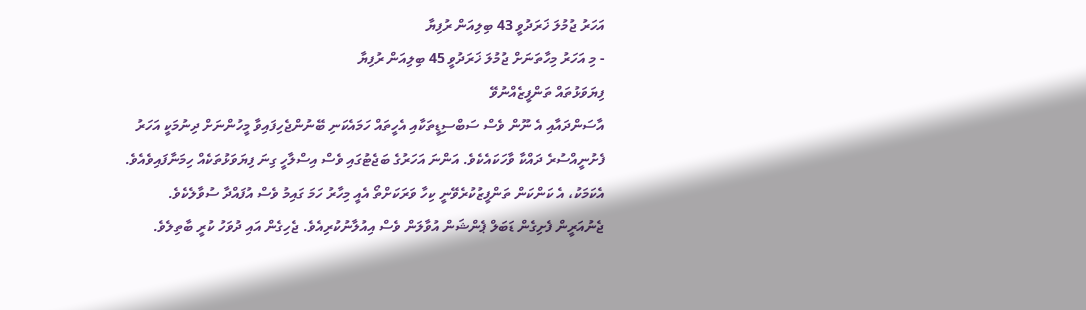އަހަރު ޖުމުލަ ޚަރަދުވީ 43 ބިލިއަން ރުފިޔާ
- މި އަހަރު މިހާތަނަށް ޖުމުލަ ޚަރަދުވީ 45 ބިލިއަން ރުފިޔާ
ފިޔަވަޅުތައް ތަންފީޒެއްނުވޭ
އާސަންދައާއި އެ ނޫން ވެސް ސަބްސިޑީތަކާއި އެހީތައް ހަމައެކަނި ބޭނުންޖެހިފައިވާ މީހުންނަށް ދިނުމަކީ އަހަރު ފެށުނީއްސުރެ ދައްކާ ވާހަކައެކެވެ. އަންނަ އަހަރުގެ ބަޖެޓުގައި ވެސް އިސްލާހީ ގިނަ ފިޔަވަޅުތަކެއް ހިމަނާފައިވެއެވެ. އެކަމަކު، އެ ކަންކަން ތަންފީޒުކުރެވޭނީ ކިހާ ވަރަކަށްތޯ އެއީ މިހާރު ހަމަ ގައިމު ވެސް އުފައްދާ ސުވާލެކެވެ.
ޖެނުއަރީން ފެށިގެން ޑަބަލް ޕެންޝަން އުވާލަން ވެސް އިއުލާނުކުރިއެވެ. ޖެހިގެން އައި ދުވަހު ކުރީ ބާތިލެވެ.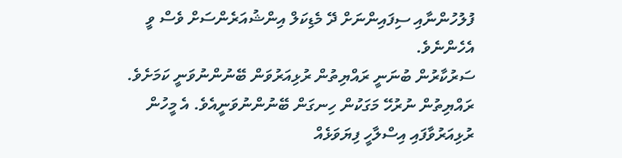ފުލުހުންނާއި ސިފައިންނަށް ދޭ މެޑިކަލް އިންޝުއަރެންސަށް ވެސް ވީ އެހެންނެވެ.
ސަރުކާރުން ބުނަނީ ރައްޔިތުން ރުޅިއަރުވަން ބޭނުންނުވަނީ ކަމަށެވެ. ރައްޔިތުން ނުރުހޭ މަގަކުން ހިނގަން ބޭނުންނުވަނީއެވެ. އެ މީހުން ރުޅިއަރުވާފައި އިސްލާހީ ފިޔަވަޅެއް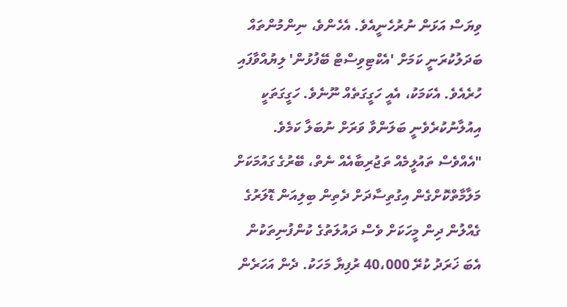ވިޔަސް އަޅަން ނުރުހެނީއެވެ. އެހެންވެ، ނިންމުންތައް ބަދަލުކުރަނީ ކަމަށް 'އެކްޓިވިސްޓް ބޭފުޅުން' ލިޔުއްވާފައި ހުރެއެވެ. އެކަމަކު، އެއީ ހަގީގަތެއް ނޫނެވެ. ހަގީގަތަކީ އިއުލާނުކުރެވެނީ ބަލަންވާ ވަރަށް ނުބަލާ ކަމެވެ.
"އެއްވެސް ތައުލީމެއް ތަޖުރިބާއެއް ނެތް، ބޭރުގެ ގައުމަކަށް މަލާމާތްކޮށްގެން އިގުތިސާދަށް ދެތިން ބިލިއަން ޑޮލަރުގެ ގެއްލުން ދިން މީހަކަށް ވެސް ދައުލަތުގެ ކުންފުނިތަކުން އެބަ ޚަރަދު ކުރޭ 40،000 ރުފިޔާ މަހަކު. ދެން އަހަރެން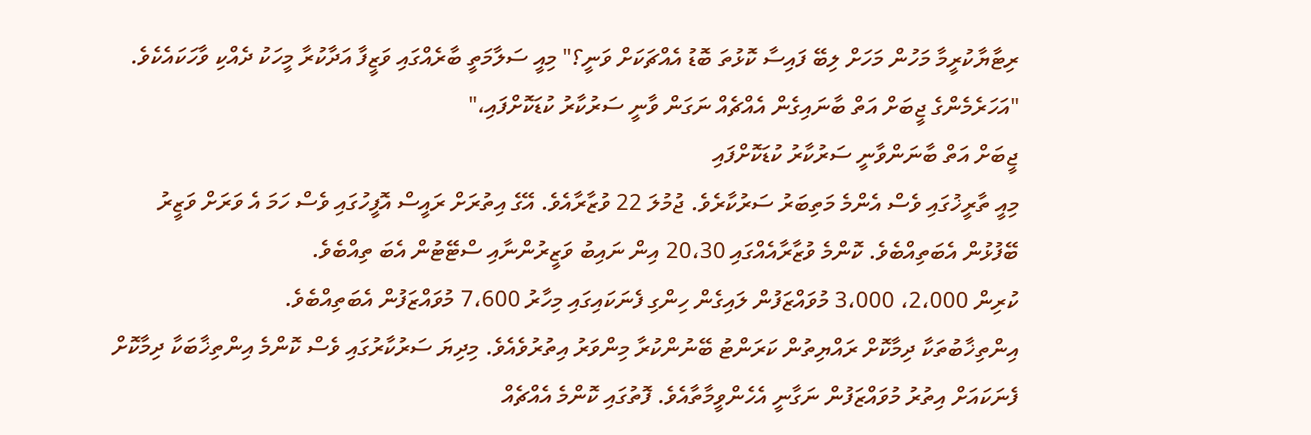ރިޓާޔާކުރީމާ މަހުން މަހަށް ލިބޭ ފައިސާ ކޮޅުތަ ބޮޑު އެއްޗަކަށް ވަނީ؟" މިއީ ސަލާމަތީ ބާރެއްގައި ވަޒީފާ އަދާކުރާ މީހަކު ދެއްކި ވާހަކައެކެވެ.
"އަހަރެމެންގެ ޖީބަށް އަތް ބާނައިގެން އެއްޗެއް ނަގަން ވާނީ ސަރުކާރު ކުޑަކޮށްފައި،"
ޖީބަށް އަތް ބާނަންވާނީ ސަރުކާރު ކުޑަކޮށްފައި
މިއީ ތާރީޚުގައި ވެސް އެންމެ މަތިބަރު ސަރުކާރެވެ. ޖުމުލަ 22 ވުޒާރާއެވެ. އޭގެ އިތުރަށް ރައީސް އޮފީހުގައި ވެސް ހަމަ އެ ވަރަށް ވަޒީރު ބޭފުޅުން އެބަތިއްބެވެ. ކޮންމެ ވުޒާރާއެއްގައި 20،30 އިން ނައިބު ވަޒީރުންނާއި ސްޓޭޓުން އެބަ ތިއްބެވެ.
ކުރިން 2،000، 3،000 މުވައްޒަފުން ލައިގެން ހިންގި ފެނަކައިގައި މިހާރު 7،600 މުވައްޒަފުން އެބަތިއްބެވެ.
އިންތިޚާބުތަކާ ދިމާކޮށް ރައްޔިތުން ކަރަންޓު ބޭނުންކުރާ މިންވަރު އިތުރުވެއެވެ. މިދިޔަ ސަރުކާރުގައި ވެސް ކޮންމެ އިންތިޚާބަކާ ދިމާކޮށް ފެނަކައަށް އިތުރު މުވައްޒަފުން ނަގާނީ އެހެންވީމާތާއެވެ. ފޮތުގައި ކޮންމެ އެއްޗެއް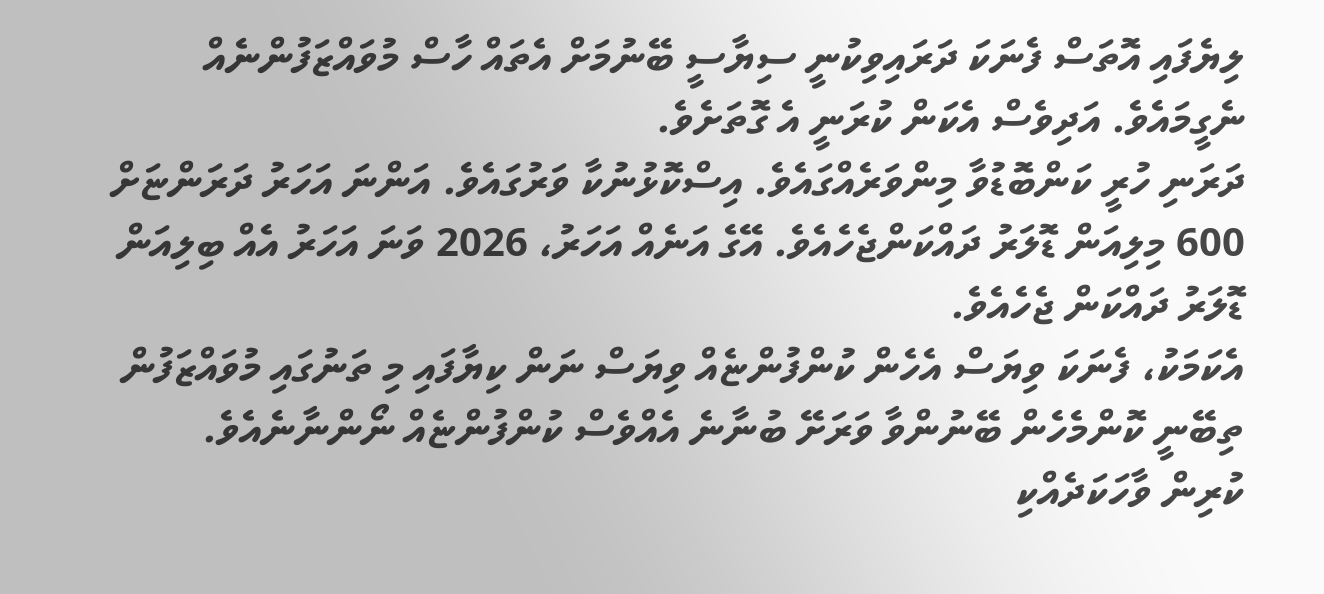ލިޔެފައި އޮތަސް ފެނަކަ ދަރައިވިކުނީ ސިޔާސީ ބޭނުމަށް އެތައް ހާސް މުވައްޒަފުންނެއް ނެގީމައެވެ. އަދިވެސް އެކަން ކުރަނީ އެ ގޮތަށެވެ.
ދަރަނި ހުރީ ކަންބޮޑުވާ މިންވަރެއްގައެވެ. އިސްކޮޅުނުކާ ވަރުގައެވެ. އަންނަ އަހަރު ދަރަންޏަށް 600 މިލިއަން ޑޮލަރު ދައްކަންޖެހެއެވެ. އޭގެ އަނެއް އަހަރު، 2026 ވަނަ އަހަރު އެއް ބިލިއަން ޑޮލަރު ދައްކަން ޖެހެއެވެ.
އެކަމަކު، ފެނަކަ ވިޔަސް އެހެން ކުންފުންޏެއް ވިޔަސް ނަން ކިޔާފައި މި ތަނުގައި މުވައްޒަފުން ތިބޭނީ ކޮންމެހެން ބޭނުންވާ ވަރަށޭ ބުނާނެ އެއްވެސް ކުންފުންޏެއް ނޯންނާނެއެވެ.
ކުރިން ވާހަކަދެއްކި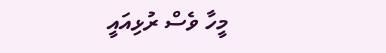މީހާ ވެސް ރުޅިއައީ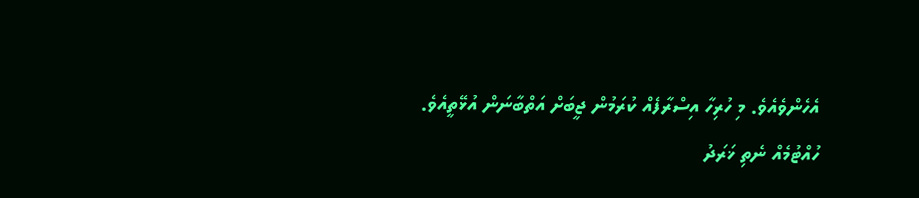އެހެންވެއެވެ. މި ހުރިހާ އިސްރާފެއް ކުރަމުން ޖީބަށް އަތްބާނަން އުޅޭތީއެވެ.
ހުއްޓުމެއް ނެތި ޚަރަދު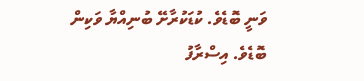ވަނީ ބޮޑެވެ. ކުޑަކުރާށޭ ބުނިއްޔާ ވަކިން ބޮޑެވެ. އިސްރާފު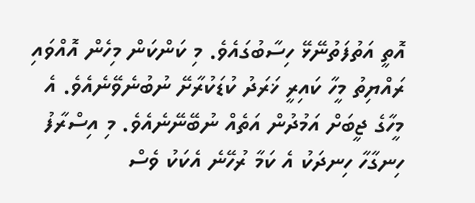އޮތީ އަތުފަތުނޭޅޭ ހިސާބުގައެވެ. މި ކަންކަން މިހެން އޮއްވައި ރައްޔިތު މީހާ ކައިރީ ޚަރަދު ކުޑަކުރާށޭ ނުބުނެވޭނެއެވެ. އެ މީހާގެ ޖީބަށް އަމުދުން އަތެއް ނުބޭނޭނެއެވެ. މި އިސްރާފު ހިނގާހާ ހިނދަކު އެ ކަމާ ރުހޭނެ އެކަކު ވެސް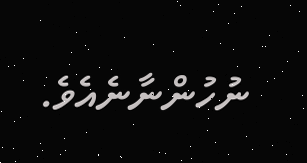ނުހުންނާނެއެވެ.